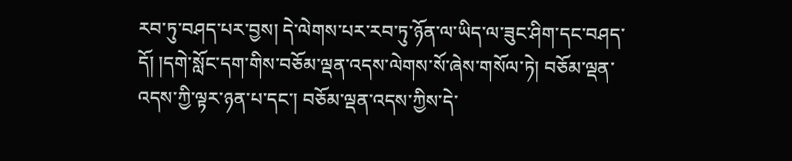རབ་ཏུ་བཤད་པར་བྱས། དེ་ལེགས་པར་རབ་ཏུ་ཉོན་ལ་ཡིད་ལ་ཟུང་ཤིག་དང་བཤད་དོ། །དགེ་སློང་དག་གིས་བཅོམ་ལྡན་འདས་ལེགས་སོ་ཞེས་གསོལ་ཏེ། བཅོམ་ལྡན་འདས་ཀྱི་ལྟར་ཉན་པ་དང་། བཅོམ་ལྡན་འདས་ཀྱིས་དེ་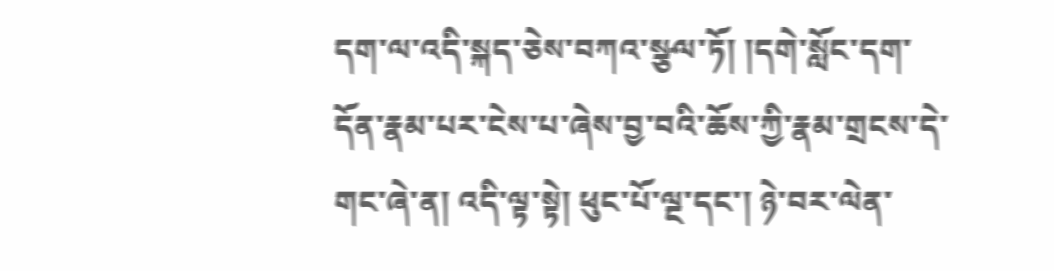དག་ལ་འདི་སྐད་ཅེས་བཀའ་སྩལ་ཏོ། །དགེ་སློང་དག་དོན་རྣམ་པར་ངེས་པ་ཞེས་བྱ་བའི་ཆོས་ཀྱི་རྣམ་གྲངས་དེ་གང་ཞེ་ན། འདི་ལྟ་སྟེ། ཕུང་པོ་ལྔ་དང་། ཉེ་བར་ལེན་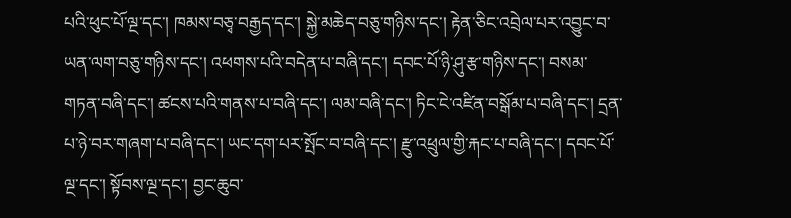པའི་ཕུང་པོ་ལྔ་དང་། ཁམས་བཅྭ་བརྒྱད་དང་། སྐྱེ་མཆེད་བཅུ་གཉིས་དང་། རྟེན་ཅིང་འབྲེལ་པར་འབྱུང་བ་ཡན་ལག་བཅུ་གཉིས་དང་། འཕགས་པའི་བདེན་པ་བཞི་དང་། དབང་པོ་ཉི་ཤུ་རྩ་གཉིས་དང་། བསམ་གཏན་བཞི་དང་། ཚངས་པའི་གནས་པ་བཞི་དང་། ལམ་བཞི་དང་། ཏིང་ངེ་འཛིན་བསྒོམ་པ་བཞི་དང་། དྲན་པ་ཉེ་བར་གཞག་པ་བཞི་དང་། ཡང་དག་པར་སྤོང་བ་བཞི་དང་། རྫུ་འཕྲུལ་གྱི་རྐང་པ་བཞི་དང་། དབང་པོ་ལྔ་དང་། སྟོབས་ལྔ་དང་། བྱང་ཆུབ་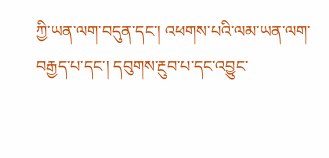ཀྱི་ཡན་ལག་བདུན་དང་། འཕགས་པའི་ལམ་ཡན་ལག་བརྒྱད་པ་དང་། དབུགས་རྔུབ་པ་དང་འབྱུང་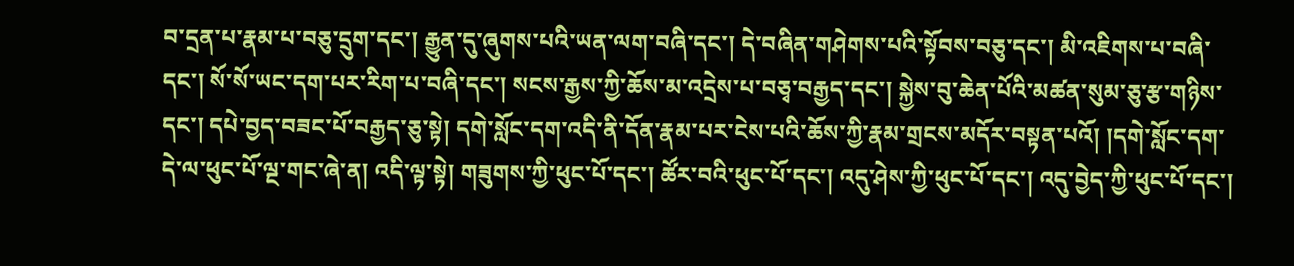བ་དྲན་པ་རྣམ་པ་བཅུ་དྲུག་དང་། རྒྱུན་དུ་ཞུགས་པའི་ཡན་ལག་བཞི་དང་། དེ་བཞིན་གཤེགས་པའི་སྟོབས་བཅུ་དང་། མི་འཇིགས་པ་བཞི་དང་། སོ་སོ་ཡང་དག་པར་རིག་པ་བཞི་དང་། སངས་རྒྱས་ཀྱི་ཆོས་མ་འདྲེས་པ་བཅྭ་བརྒྱད་དང་། སྐྱེས་བུ་ཆེན་པོའི་མཚན་སུམ་ཅུ་རྩ་གཉིས་དང་། དཔེ་བྱད་བཟང་པོ་བརྒྱད་ཅུ་སྟེ། དགེ་སློང་དག་འདི་ནི་དོན་རྣམ་པར་ངེས་པའི་ཆོས་ཀྱི་རྣམ་གྲངས་མདོར་བསྟན་པའོ། །དགེ་སློང་དག་དེ་ལ་ཕུང་པོ་ལྔ་གང་ཞེ་ན། འདི་ལྟ་སྟེ། གཟུགས་ཀྱི་ཕུང་པོ་དང་། ཚོར་བའི་ཕུང་པོ་དང་། འདུ་ཤེས་ཀྱི་ཕུང་པོ་དང་། འདུ་བྱེད་ཀྱི་ཕུང་པོ་དང་།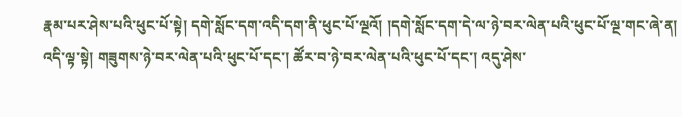རྣམ་པར་ཤེས་པའི་ཕུང་པོ་སྟེ། དགེ་སློང་དག་འདི་དག་ནི་ཕུང་པོ་ལྔའོ། །དགེ་སློང་དག་དེ་ལ་ཉེ་བར་ལེན་པའི་ཕུང་པོ་ལྔ་གང་ཞེ་ན། འདི་ལྟ་སྟེ། གཟུགས་ཉེ་བར་ལེན་པའི་ཕུང་པོ་དང་། ཚོར་བ་ཉེ་བར་ལེན་པའི་ཕུང་པོ་དང་། འདུ་ཤེས་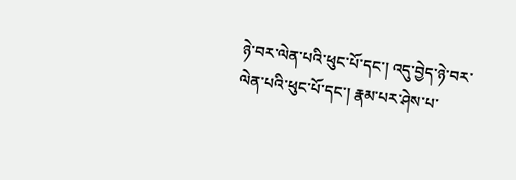ཉེ་བར་ལེན་པའི་ཕུང་པོ་དང་། འདུ་བྱེད་ཉེ་བར་ལེན་པའི་ཕུང་པོ་དང་། རྣམ་པར་ཤེས་པ་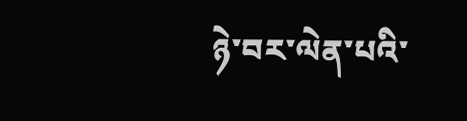ཉེ་བར་ལེན་པའི་